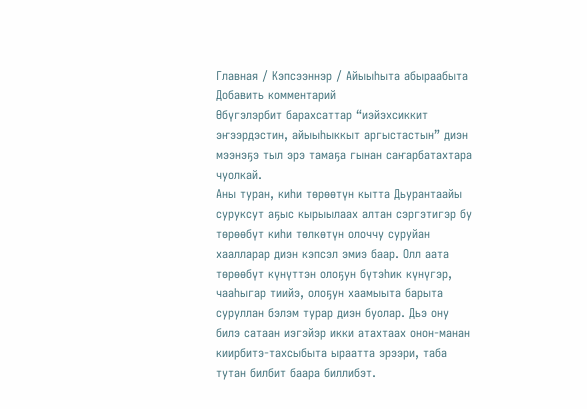Главная / Кэпсээннэр / Айыыһыта абыраабыта
Добавить комментарий
Өбүгэлэрбит барахсаттар “иэйэхсиккит эҥээрдэстин, айыыһыккыт аргыстастын” диэн мээнэҕэ тыл эрэ тамаҕа гынан саҥарбатахтара чуолкай.
Аны туран, киһи төрөөтүн кытта Дьурантаайы суруксут аҕыс кырыылаах алтан сэргэтигэр бу төрөөбүт киһи төлкөтүн олоччу суруйан хаалларар диэн кэпсэл эмиэ баар. Олл аата төрөөбүт күнүттэн олоҕун бүтэһик күнүгэр, чааһыгар тиийэ, олоҕун хаамыыта барыта суруллан бэлэм турар диэн буолар. Дьэ ону билэ сатаан иэгэйэр икки атахтаах онон-манан киирбитэ-тахсыбыта ыраатта эрээри, таба тутан билбит баара биллибэт.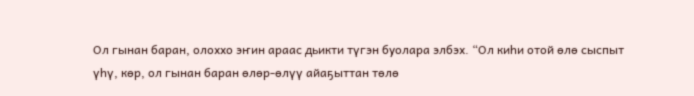Ол гынан баран, олоххо эҥин араас дьикти түгэн буолара элбэх. “Ол киһи отой өлө сыспыт үһү, көр, ол гынан баран өлөр-өлүү айаҕыттан төлө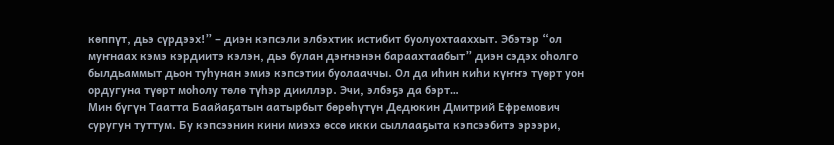көппүт, дьэ сүрдээх!” – диэн кэпсэли элбэхтик истибит буолуохтааххыт. Эбэтэр “ол муҥнаах кэмэ кэрдиитэ кэлэн, дьэ булан дэҥнэнэн бараахтаабыт” диэн сэдэх оһолго былдьаммыт дьон туһунан эмиэ кэпсэтии буолааччы. Ол да иһин киһи күҥҥэ түөрт уон ордугуна түөрт моһолу төлө түһэр дииллэр. Эчи, элбэҕэ да бэрт…
Мин бүгүн Таатта Баайаҕатын аатырбыт бөрөһүтүн Дедюкин Дмитрий Ефремович суругун туттум. Бу кэпсээнин кини миэхэ өссө икки сыллааҕыта кэпсээбитэ эрээри,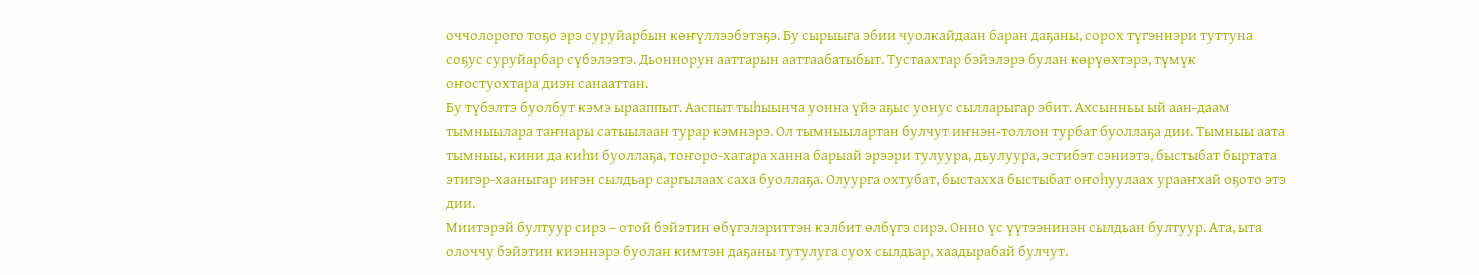оччолорого тоҕо эрэ суруйарбын көҥүллээбэтэҕэ. Бу сырыыга эбии чуолкайдаан баран даҕаны, сорох түгэннэри туттуна соҕус суруйарбар сүбэлээтэ. Дьоннорун ааттарын ааттаабатыбыт. Тустаахтар бэйэлэрэ булан көрүөхтэрэ, түмүк оҥостуохтара диэн санааттан.
Бу түбэлтэ буолбут кэмэ ырааппыт. Ааспыт тыһыынча уонна үйэ аҕыс уонус сылларыгар эбит. Ахсынньы ый аан-даам тымныылара таҥнары сатыылаан турар кэмнэрэ. Ол тымныылартан булчут иҥнэн-толлон турбат буоллаҕа дии. Тымныы аата тымныы, кини да киһи буоллаҕа, тоҥоро-хатара ханна барыай эрээри тулуура, дьулуура, эстибэт сэниэтэ, быстыбат быртата этигэр-хааныгар иҥэн сылдьар саргылаах саха буоллаҕа. Олуурга охтубат, быстахха быстыбат оҥоһуулаах урааҥхай оҕото этэ дии.
Миитэрэй бултуур сирэ – отой бэйэтин өбүгэлэриттэн кэлбит өлбүгэ сирэ. Онно үс үүтээнинэн сылдьан бултуур. Ата, ыта олоччу бэйэтин киэннэрэ буолан кимтэн даҕаны тутулуга суох сылдьар, хаадырабай булчут.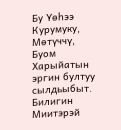Бу Үөһээ Курумуку, Мөтүччү, Буом Харыйатын эргин бултуу сылдьыбыт. Билигин Миитэрэй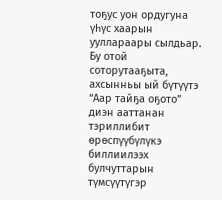тоҕус уон ордугуна үһүс хаарын ууллараары сылдьар. Бу отой соторутааҕыта, ахсынньы ый бүтүүтэ “Аар тайҕа оҕото” диэн ааттанан тэриллибит өрөспүүбүлүкэ биллиилээх булчуттарын түмсүүтүгэр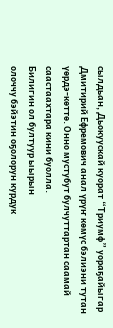сылдьан, Дьокуускай куорат “Триумф” уораҕайыгар Дмитирий Ефремович анал үрүҥ көмүс бэлиэни тутан үөрдэ-көттө. Онно мустубут булчуттартан саамай саастаахтара кини буолла.
Билигин ол бултуур ыырын
олоччу бэйэтин оҕолорун курдук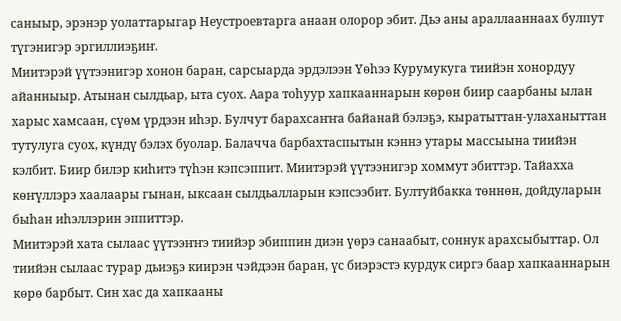саныыр, эрэнэр уолаттарыгар Неустроевтарга анаан олорор эбит. Дьэ аны араллааннаах булпут түгэнигэр эргиллиэҕиҥ.
Миитэрэй үүтээнигэр хонон баран, сарсыарда эрдэлээн Үөһээ Курумукуга тиийэн хонордуу айанныыр. Атынан сылдьар, ыта суох. Аара тоһуур хапкааннарын көрөн биир саарбаны ылан харыс хамсаан, сүөм үрдээн иһэр. Булчут барахсаҥҥа байанай бэлэҕэ, кыратыттан-улаханыттан тутулуга суох, күндү бэлэх буолар. Балачча барбахтаспытын кэннэ утары массыына тиийэн кэлбит. Биир билэр киһитэ түһэн кэпсэппит. Миитэрэй үүтээнигэр хоммут эбиттэр. Тайахха көҥүллэрэ хаалаары гынан, ыксаан сылдьалларын кэпсээбит. Бултуйбакка төннөн, дойдуларын быһан иһэллэрин эппиттэр.
Миитэрэй хата сылаас үүтээҥҥэ тиийэр эбиппин диэн үөрэ санаабыт, соннук арахсыбыттар. Ол тиийэн сылаас турар дьиэҕэ киирэн чэйдээн баран, үс биэрэстэ курдук сиргэ баар хапкааннарын көрө барбыт. Син хас да хапкааны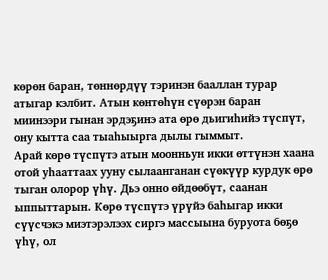көрөн баран, төннөрдүү тэринэн бааллан турар атыгар кэлбит. Атын көнтөһүн сүөрэн баран миинээри гынан эрдэҕинэ ата өрө дьигиһийэ түспүт, ону кытта саа тыаһыырга дылы гыммыт.
Арай көрө түспүтэ атын моонньун икки өттүнэн хаана отой уһааттаах ууну сылаанганан сүөкүүр курдук өрө тыган олорор үһү. Дьэ онно өйдөөбүт, саанан ыппыттарын. Көрө түспүтэ үрүйэ баһыгар икки сүүсчэкэ миэтэрэлээх сиргэ массыына буруота бөҕө үһү, ол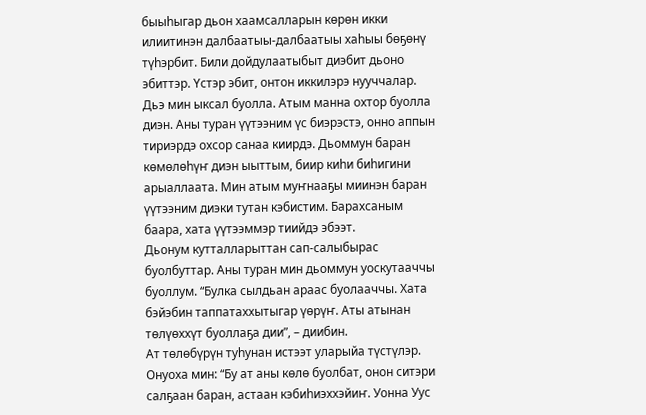быыһыгар дьон хаамсалларын көрөн икки илиитинэн далбаатыы-далбаатыы хаһыы бөҕөнү түһэрбит. Били дойдулаатыбыт диэбит дьоно эбиттэр. Үстэр эбит, онтон иккилэрэ нууччалар.
Дьэ мин ыксал буолла. Атым манна охтор буолла диэн. Аны туран үүтээним үс биэрэстэ, онно аппын тириэрдэ охсор санаа киирдэ. Дьоммун баран көмөлөһүҥ диэн ыыттым, биир киһи биһигини арыаллаата. Мин атым муҥнааҕы миинэн баран үүтээним диэки тутан кэбистим. Барахсаным баара, хата үүтээммэр тиийдэ эбээт.
Дьонум кутталларыттан сап-салыбырас буолбуттар. Аны туран мин дьоммун уоскутааччы буоллум. “Булка сылдьан араас буолааччы. Хата бэйэбин таппатаххытыгар үөрүҥ. Аты атынан төлүөххүт буоллаҕа дии”, – диибин.
Ат төлөбүрүн туһунан истээт уларыйа түстүлэр. Онуоха мин: “Бу ат аны көлө буолбат, онон ситэри салҕаан баран, астаан кэбиһиэххэйиҥ. Уонна Уус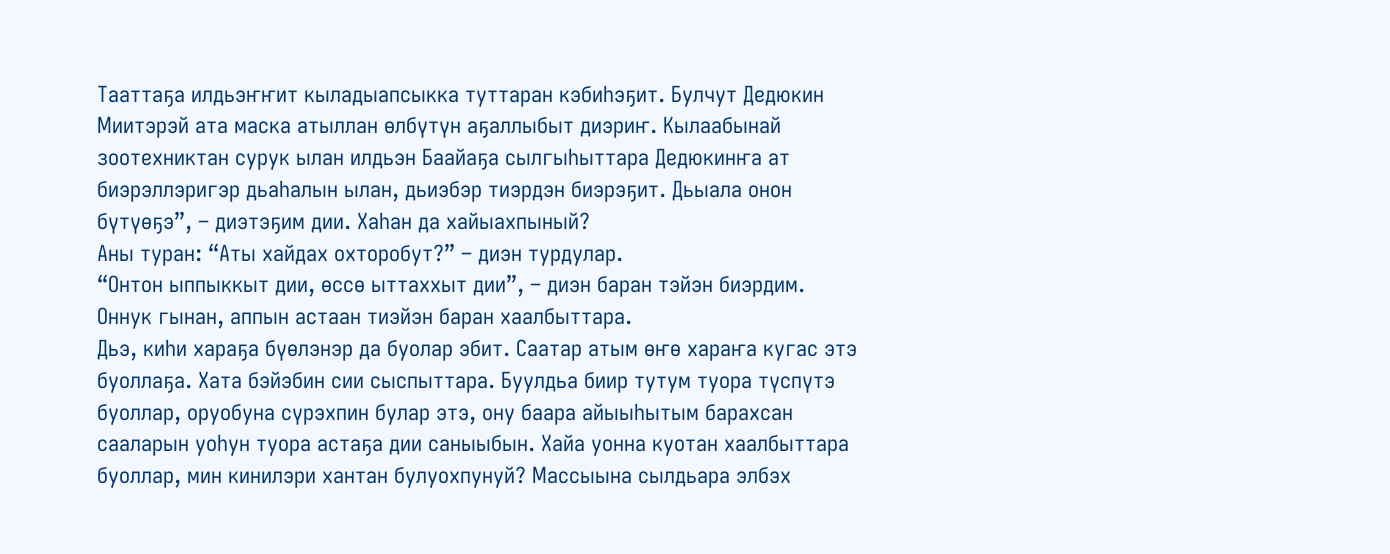Тааттаҕа илдьэҥҥит кыладыапсыкка туттаран кэбиһэҕит. Булчут Дедюкин Миитэрэй ата маска атыллан өлбүтүн аҕаллыбыт диэриҥ. Кылаабынай зоотехниктан сурук ылан илдьэн Баайаҕа сылгыһыттара Дедюкинҥа ат биэрэллэригэр дьаһалын ылан, дьиэбэр тиэрдэн биэрэҕит. Дьыала онон бүтүөҕэ”, – диэтэҕим дии. Хаһан да хайыахпыный?
Аны туран: “Аты хайдах охторобут?” – диэн турдулар.
“Онтон ыппыккыт дии, өссө ыттаххыт дии”, – диэн баран тэйэн биэрдим. Оннук гынан, аппын астаан тиэйэн баран хаалбыттара.
Дьэ, киһи хараҕа бүөлэнэр да буолар эбит. Саатар атым өҥө хараҥа кугас этэ буоллаҕа. Хата бэйэбин сии сыспыттара. Буулдьа биир тутум туора түспүтэ буоллар, оруобуна сүрэхпин булар этэ, ону баара айыыһытым барахсан сааларын уоһун туора астаҕа дии саныыбын. Хайа уонна куотан хаалбыттара буоллар, мин кинилэри хантан булуохпунуй? Массыына сылдьара элбэх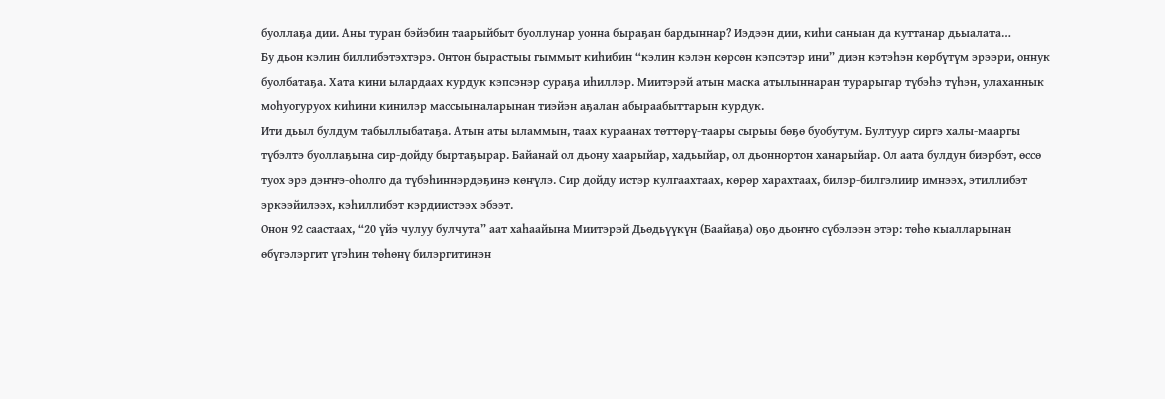буоллаҕа дии. Аны туран бэйэбин таарыйбыт буоллунар уонна быраҕан бардыннар? Иэдээн дии, киһи саныан да куттанар дьыалата…
Бу дьон кэлин биллибэтэхтэрэ. Онтон бырастыы гыммыт киһибин “кэлин кэлэн көрсөн кэпсэтэр ини” диэн кэтэһэн көрбүтүм эрээри, оннук буолбатаҕа. Хата кини ылардаах курдук кэпсэнэр сураҕа иһиллэр. Миитэрэй атын маска атылыннаран турарыгар түбэһэ түһэн, улаханнык моһуогуруох киһини кинилэр массыыналарынан тиэйэн аҕалан абыраабыттарын курдук.
Ити дьыл булдум табыллыбатаҕа. Атын аты ыламмын, таах кураанах төттөрү-таары сырыы бөҕө буобутум. Бултуур сиргэ халы-мааргы түбэлтэ буоллаҕына сир-дойду быртаҕырар. Байанай ол дьону хаарыйар, хадьыйар, ол дьоннортон ханарыйар. Ол аата булдун биэрбэт, өссө туох эрэ дэҥҥэ-оһолго да түбэһиннэрдэҕинэ көҥүлэ. Сир дойду истэр кулгаахтаах, көрөр харахтаах, билэр-билгэлиир имнээх, этиллибэт эркээйилээх, кэһиллибэт кэрдиистээх эбээт.
Онон 92 саастаах, “20 үйэ чулуу булчута” аат хаһаайына Миитэрэй Дьөдьүүкүн (Баайаҕа) оҕо дьоҥҥо сүбэлээн этэр: төһө кыалларынан өбүгэлэргит үгэһин төһөнү билэргитинэн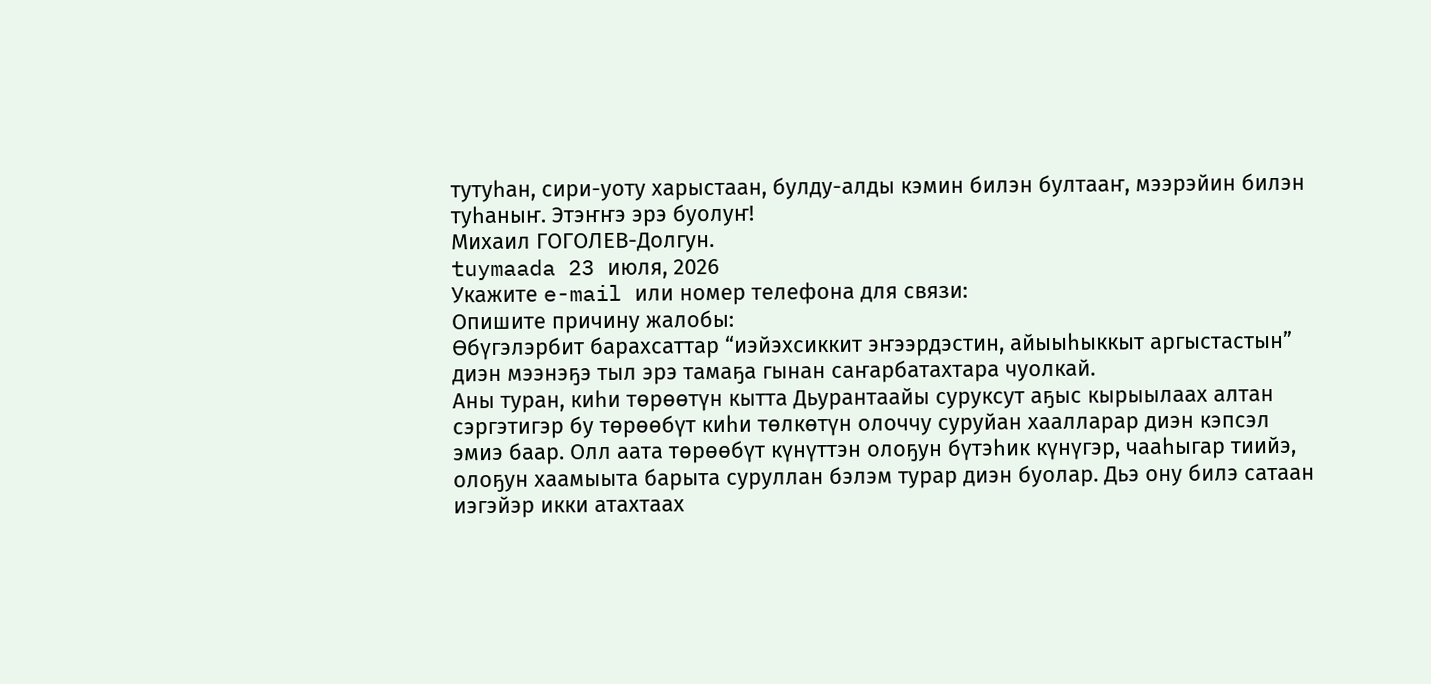тутуһан, сири-уоту харыстаан, булду-алды кэмин билэн бултааҥ, мээрэйин билэн туһаныҥ. Этэҥҥэ эрэ буолуҥ!
Михаил ГОГОЛЕВ-Долгун.
tuymaada 23 июля, 2026
Укажите e-mail или номер телефона для связи:
Опишите причину жалобы:
Өбүгэлэрбит барахсаттар “иэйэхсиккит эҥээрдэстин, айыыһыккыт аргыстастын” диэн мээнэҕэ тыл эрэ тамаҕа гынан саҥарбатахтара чуолкай.
Аны туран, киһи төрөөтүн кытта Дьурантаайы суруксут аҕыс кырыылаах алтан сэргэтигэр бу төрөөбүт киһи төлкөтүн олоччу суруйан хаалларар диэн кэпсэл эмиэ баар. Олл аата төрөөбүт күнүттэн олоҕун бүтэһик күнүгэр, чааһыгар тиийэ, олоҕун хаамыыта барыта суруллан бэлэм турар диэн буолар. Дьэ ону билэ сатаан иэгэйэр икки атахтаах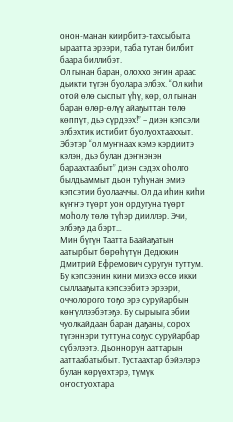онон-манан киирбитэ-тахсыбыта ыраатта эрээри, таба тутан билбит баара биллибэт.
Ол гынан баран, олоххо эҥин араас дьикти түгэн буолара элбэх. “Ол киһи отой өлө сыспыт үһү, көр, ол гынан баран өлөр-өлүү айаҕыттан төлө көппүт, дьэ сүрдээх!” – диэн кэпсэли элбэхтик истибит буолуохтааххыт. Эбэтэр “ол муҥнаах кэмэ кэрдиитэ кэлэн, дьэ булан дэҥнэнэн бараахтаабыт” диэн сэдэх оһолго былдьаммыт дьон туһунан эмиэ кэпсэтии буолааччы. Ол да иһин киһи күҥҥэ түөрт уон ордугуна түөрт моһолу төлө түһэр дииллэр. Эчи, элбэҕэ да бэрт…
Мин бүгүн Таатта Баайаҕатын аатырбыт бөрөһүтүн Дедюкин Дмитрий Ефремович суругун туттум. Бу кэпсээнин кини миэхэ өссө икки сыллааҕыта кэпсээбитэ эрээри, оччолорого тоҕо эрэ суруйарбын көҥүллээбэтэҕэ. Бу сырыыга эбии чуолкайдаан баран даҕаны, сорох түгэннэри туттуна соҕус суруйарбар сүбэлээтэ. Дьоннорун ааттарын ааттаабатыбыт. Тустаахтар бэйэлэрэ булан көрүөхтэрэ, түмүк оҥостуохтара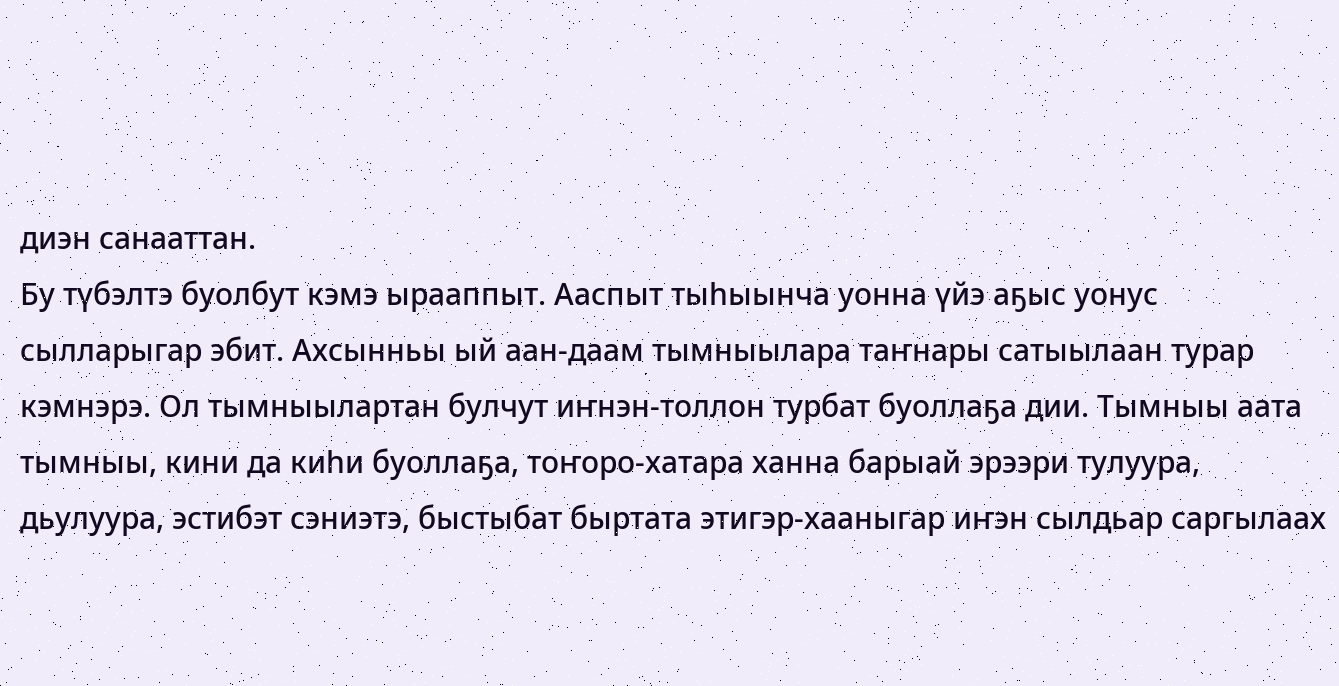диэн санааттан.
Бу түбэлтэ буолбут кэмэ ырааппыт. Ааспыт тыһыынча уонна үйэ аҕыс уонус сылларыгар эбит. Ахсынньы ый аан-даам тымныылара таҥнары сатыылаан турар кэмнэрэ. Ол тымныылартан булчут иҥнэн-толлон турбат буоллаҕа дии. Тымныы аата тымныы, кини да киһи буоллаҕа, тоҥоро-хатара ханна барыай эрээри тулуура, дьулуура, эстибэт сэниэтэ, быстыбат быртата этигэр-хааныгар иҥэн сылдьар саргылаах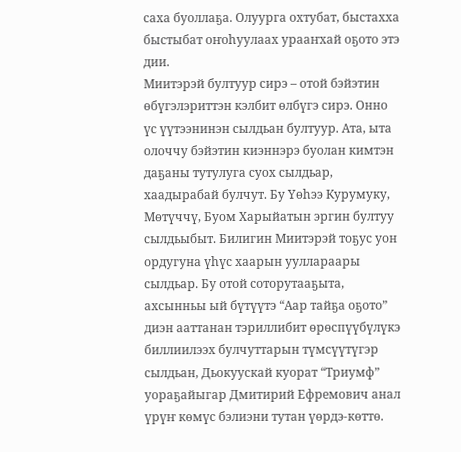саха буоллаҕа. Олуурга охтубат, быстахха быстыбат оҥоһуулаах урааҥхай оҕото этэ дии.
Миитэрэй бултуур сирэ – отой бэйэтин өбүгэлэриттэн кэлбит өлбүгэ сирэ. Онно үс үүтээнинэн сылдьан бултуур. Ата, ыта олоччу бэйэтин киэннэрэ буолан кимтэн даҕаны тутулуга суох сылдьар, хаадырабай булчут. Бу Үөһээ Курумуку, Мөтүччү, Буом Харыйатын эргин бултуу сылдьыбыт. Билигин Миитэрэй тоҕус уон ордугуна үһүс хаарын ууллараары сылдьар. Бу отой соторутааҕыта, ахсынньы ый бүтүүтэ “Аар тайҕа оҕото” диэн ааттанан тэриллибит өрөспүүбүлүкэ биллиилээх булчуттарын түмсүүтүгэр сылдьан, Дьокуускай куорат “Триумф” уораҕайыгар Дмитирий Ефремович анал үрүҥ көмүс бэлиэни тутан үөрдэ-көттө.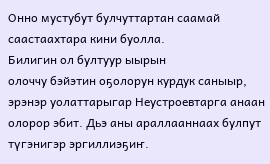Онно мустубут булчуттартан саамай саастаахтара кини буолла.
Билигин ол бултуур ыырын
олоччу бэйэтин оҕолорун курдук саныыр, эрэнэр уолаттарыгар Неустроевтарга анаан олорор эбит. Дьэ аны араллааннаах булпут түгэнигэр эргиллиэҕиҥ.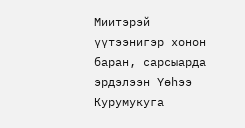Миитэрэй үүтээнигэр хонон баран, сарсыарда эрдэлээн Үөһээ Курумукуга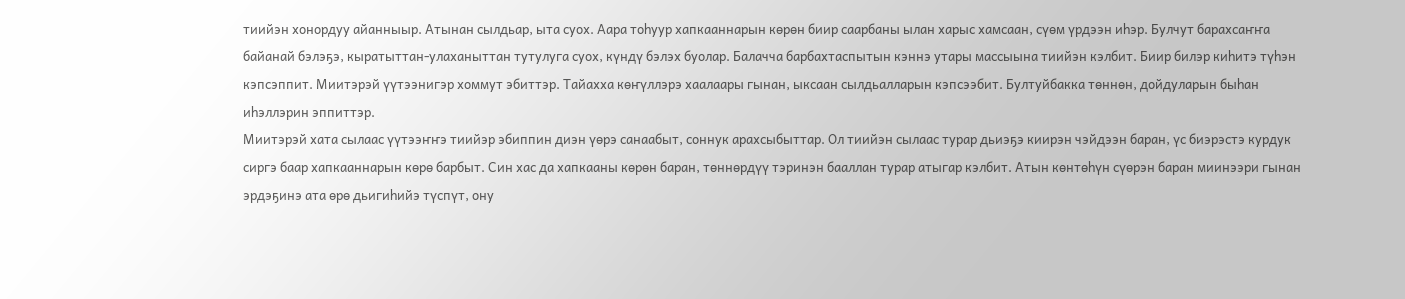тиийэн хонордуу айанныыр. Атынан сылдьар, ыта суох. Аара тоһуур хапкааннарын көрөн биир саарбаны ылан харыс хамсаан, сүөм үрдээн иһэр. Булчут барахсаҥҥа байанай бэлэҕэ, кыратыттан-улаханыттан тутулуга суох, күндү бэлэх буолар. Балачча барбахтаспытын кэннэ утары массыына тиийэн кэлбит. Биир билэр киһитэ түһэн кэпсэппит. Миитэрэй үүтээнигэр хоммут эбиттэр. Тайахха көҥүллэрэ хаалаары гынан, ыксаан сылдьалларын кэпсээбит. Бултуйбакка төннөн, дойдуларын быһан иһэллэрин эппиттэр.
Миитэрэй хата сылаас үүтээҥҥэ тиийэр эбиппин диэн үөрэ санаабыт, соннук арахсыбыттар. Ол тиийэн сылаас турар дьиэҕэ киирэн чэйдээн баран, үс биэрэстэ курдук сиргэ баар хапкааннарын көрө барбыт. Син хас да хапкааны көрөн баран, төннөрдүү тэринэн бааллан турар атыгар кэлбит. Атын көнтөһүн сүөрэн баран миинээри гынан эрдэҕинэ ата өрө дьигиһийэ түспүт, ону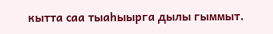кытта саа тыаһыырга дылы гыммыт.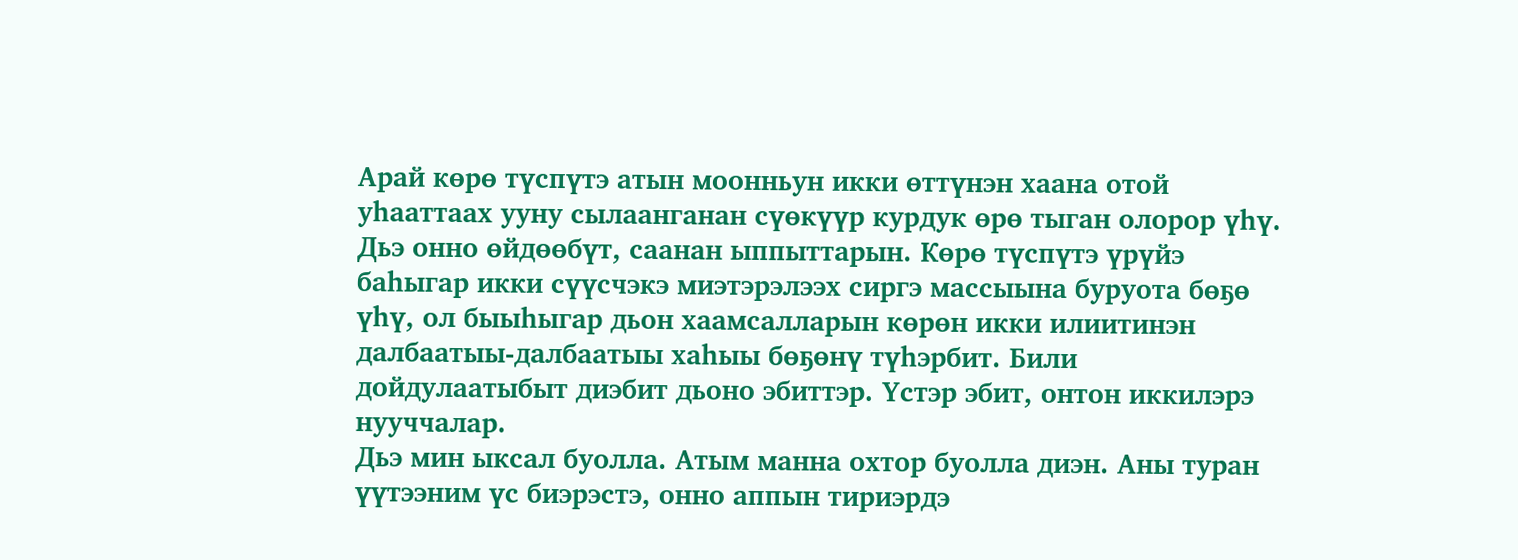Арай көрө түспүтэ атын моонньун икки өттүнэн хаана отой уһааттаах ууну сылаанганан сүөкүүр курдук өрө тыган олорор үһү. Дьэ онно өйдөөбүт, саанан ыппыттарын. Көрө түспүтэ үрүйэ баһыгар икки сүүсчэкэ миэтэрэлээх сиргэ массыына буруота бөҕө үһү, ол быыһыгар дьон хаамсалларын көрөн икки илиитинэн далбаатыы-далбаатыы хаһыы бөҕөнү түһэрбит. Били дойдулаатыбыт диэбит дьоно эбиттэр. Үстэр эбит, онтон иккилэрэ нууччалар.
Дьэ мин ыксал буолла. Атым манна охтор буолла диэн. Аны туран үүтээним үс биэрэстэ, онно аппын тириэрдэ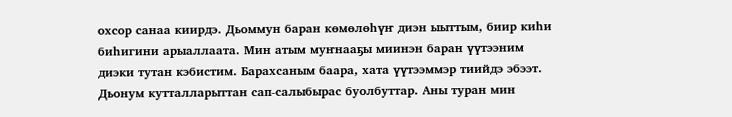охсор санаа киирдэ. Дьоммун баран көмөлөһүҥ диэн ыыттым, биир киһи биһигини арыаллаата. Мин атым муҥнааҕы миинэн баран үүтээним диэки тутан кэбистим. Барахсаным баара, хата үүтээммэр тиийдэ эбээт.
Дьонум кутталларыттан сап-салыбырас буолбуттар. Аны туран мин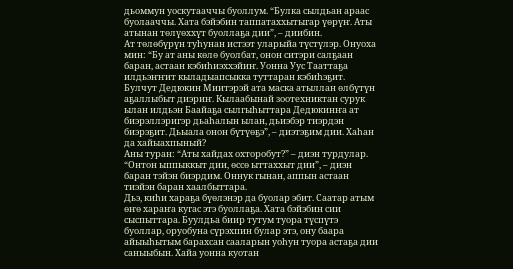дьоммун уоскутааччы буоллум. “Булка сылдьан араас буолааччы. Хата бэйэбин таппатаххытыгар үөрүҥ. Аты атынан төлүөххүт буоллаҕа дии”, – диибин.
Ат төлөбүрүн туһунан истээт уларыйа түстүлэр. Онуоха мин: “Бу ат аны көлө буолбат, онон ситэри салҕаан баран, астаан кэбиһиэххэйиҥ. Уонна Уус Тааттаҕа илдьэҥҥит кыладыапсыкка туттаран кэбиһэҕит. Булчут Дедюкин Миитэрэй ата маска атыллан өлбүтүн аҕаллыбыт диэриҥ. Кылаабынай зоотехниктан сурук ылан илдьэн Баайаҕа сылгыһыттара Дедюкинҥа ат биэрэллэригэр дьаһалын ылан, дьиэбэр тиэрдэн биэрэҕит. Дьыала онон бүтүөҕэ”, – диэтэҕим дии. Хаһан да хайыахпыный?
Аны туран: “Аты хайдах охторобут?” – диэн турдулар.
“Онтон ыппыккыт дии, өссө ыттаххыт дии”, – диэн баран тэйэн биэрдим. Оннук гынан, аппын астаан тиэйэн баран хаалбыттара.
Дьэ, киһи хараҕа бүөлэнэр да буолар эбит. Саатар атым өҥө хараҥа кугас этэ буоллаҕа. Хата бэйэбин сии сыспыттара. Буулдьа биир тутум туора түспүтэ буоллар, оруобуна сүрэхпин булар этэ, ону баара айыыһытым барахсан сааларын уоһун туора астаҕа дии саныыбын. Хайа уонна куотан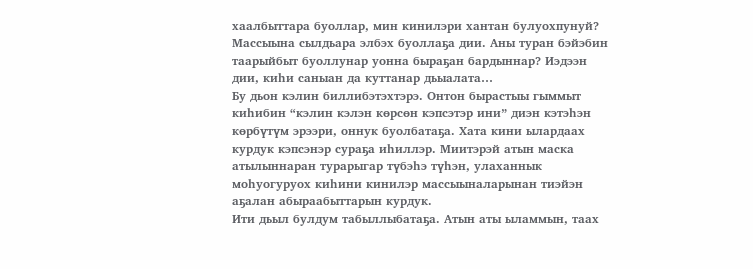хаалбыттара буоллар, мин кинилэри хантан булуохпунуй? Массыына сылдьара элбэх буоллаҕа дии. Аны туран бэйэбин таарыйбыт буоллунар уонна быраҕан бардыннар? Иэдээн дии, киһи саныан да куттанар дьыалата…
Бу дьон кэлин биллибэтэхтэрэ. Онтон бырастыы гыммыт киһибин “кэлин кэлэн көрсөн кэпсэтэр ини” диэн кэтэһэн көрбүтүм эрээри, оннук буолбатаҕа. Хата кини ылардаах курдук кэпсэнэр сураҕа иһиллэр. Миитэрэй атын маска атылыннаран турарыгар түбэһэ түһэн, улаханнык моһуогуруох киһини кинилэр массыыналарынан тиэйэн аҕалан абыраабыттарын курдук.
Ити дьыл булдум табыллыбатаҕа. Атын аты ыламмын, таах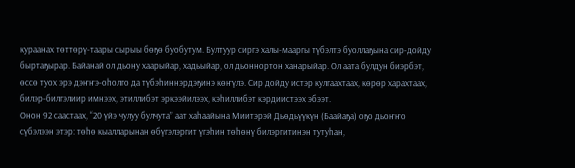кураанах төттөрү-таары сырыы бөҕө буобутум. Бултуур сиргэ халы-мааргы түбэлтэ буоллаҕына сир-дойду быртаҕырар. Байанай ол дьону хаарыйар, хадьыйар, ол дьоннортон ханарыйар. Ол аата булдун биэрбэт, өссө туох эрэ дэҥҥэ-оһолго да түбэһиннэрдэҕинэ көҥүлэ. Сир дойду истэр кулгаахтаах, көрөр харахтаах, билэр-билгэлиир имнээх, этиллибэт эркээйилээх, кэһиллибэт кэрдиистээх эбээт.
Онон 92 саастаах, “20 үйэ чулуу булчута” аат хаһаайына Миитэрэй Дьөдьүүкүн (Баайаҕа) оҕо дьоҥҥо сүбэлээн этэр: төһө кыалларынан өбүгэлэргит үгэһин төһөнү билэргитинэн тутуһан,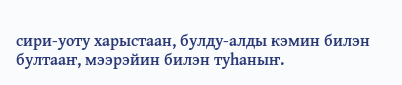сири-уоту харыстаан, булду-алды кэмин билэн бултааҥ, мээрэйин билэн туһаныҥ.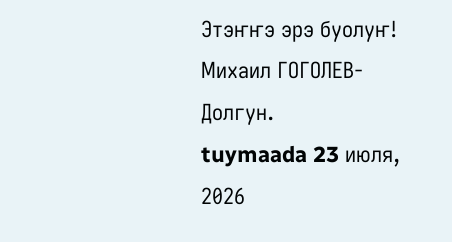Этэҥҥэ эрэ буолуҥ!
Михаил ГОГОЛЕВ-Долгун.
tuymaada 23 июля, 2026